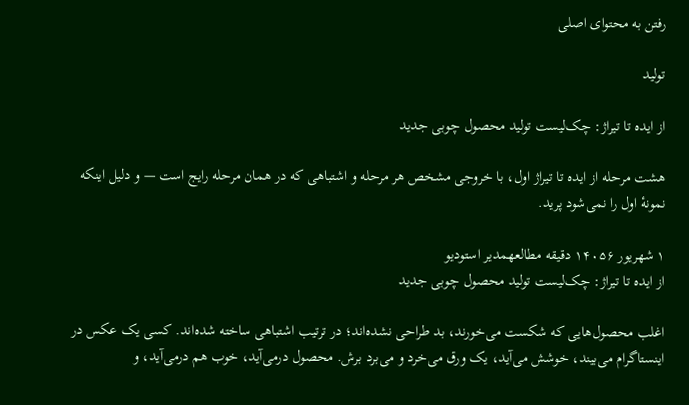رفتن به محتوای اصلی

تولید

از ایده تا تیراژ: چک‌لیست تولید محصول چوبی جدید

هشت مرحله از ایده تا تیراژ اول، با خروجی مشخص هر مرحله و اشتباهی که در همان مرحله رایج است — و دلیل اینکه نمونهٔ اول را نمی‌شود پرید.

۱ شهریور ۱۴۰۵۶ دقیقه مطالعهمدیر استودیو
از ایده تا تیراژ: چک‌لیست تولید محصول چوبی جدید

اغلب محصول‌هایی که شکست می‌خورند، بد طراحی نشده‌اند؛ در ترتیب اشتباهی ساخته شده‌اند. کسی یک عکس در اینستاگرام می‌بیند، خوشش می‌آید، یک ورق می‌خرد و می‌برد برش. محصول درمی‌آید، خوب هم درمی‌آید، و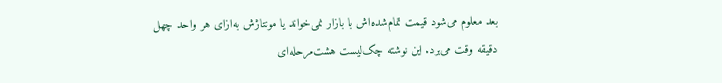بعد معلوم می‌شود قیمت تمام‌شده‌اش با بازار نمی‌خواند یا مونتاژش به‌ازای هر واحد چهل دقیقه وقت می‌برد. این نوشته چک‌لیست هشت‌مرحله‌ای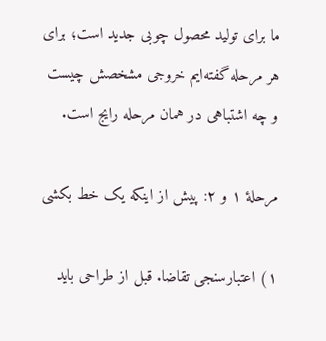ما برای تولید محصول چوبی جدید است؛ برای هر مرحله گفته‌ایم خروجی مشخصش چیست و چه اشتباهی در همان مرحله رایج است.

مرحلهٔ ۱ و ۲: پیش از اینکه یک خط بکشی

۱) اعتبارسنجی تقاضا. قبل از طراحی باید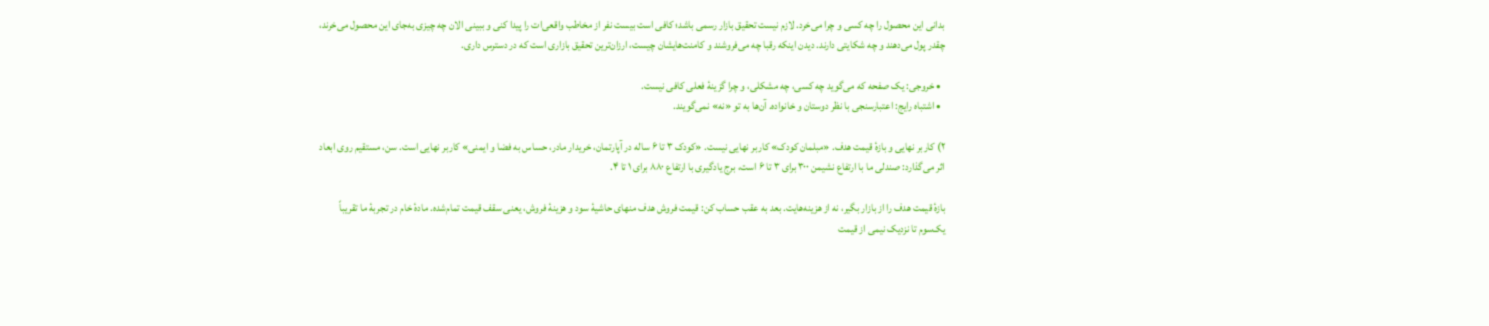بدانی این محصول را چه کسی و چرا می‌خرد. لازم نیست تحقیق بازار رسمی باشد؛ کافی است بیست نفر از مخاطب واقعی‌ات را پیدا کنی و ببینی الان چه چیزی به‌جای این محصول می‌خرند، چقدر پول می‌دهند و چه شکایتی دارند. دیدن اینکه رقبا چه می‌فروشند و کامنت‌هایشان چیست، ارزان‌ترین تحقیق بازاری است که در دسترس داری.

  • خروجی: یک صفحه که می‌گوید چه کسی، چه مشکلی، و چرا گزینهٔ فعلی کافی نیست.
  • اشتباه رایج: اعتبارسنجی با نظر دوستان و خانواده. آن‌ها به تو «نه» نمی‌گویند.

۲) کاربر نهایی و بازهٔ قیمت هدف. «مبلمان کودک» کاربر نهایی نیست. «کودک ۳ تا ۶ ساله در آپارتمان، خریدار مادر، حساس به فضا و ایمنی» کاربر نهایی است. سن، مستقیم روی ابعاد اثر می‌گذارد: صندلی ما با ارتفاع نشیمن ۳۰۰ برای ۳ تا ۶ است، برج یادگیری با ارتفاع ۸۸۰ برای ۱ تا ۴.

بازهٔ قیمت هدف را از بازار بگیر، نه از هزینه‌هایت. بعد به عقب حساب کن: قیمت فروش هدف منهای حاشیهٔ سود و هزینهٔ فروش، یعنی سقف قیمت تمام‌شده. مادهٔ خام در تجربهٔ ما تقریباً یک‌سوم تا نزدیک نیمی از قیمت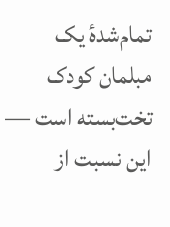تمام‌شدهٔ یک مبلمان کودک تخت‌بسته است — این نسبت از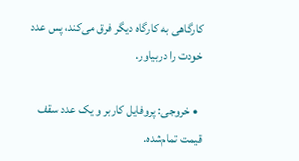کارگاهی به کارگاه دیگر فرق می‌کند، پس عدد خودت را دربیاور.

  • خروجی: پروفایل کاربر و یک عدد سقف قیمت تمام‌شده.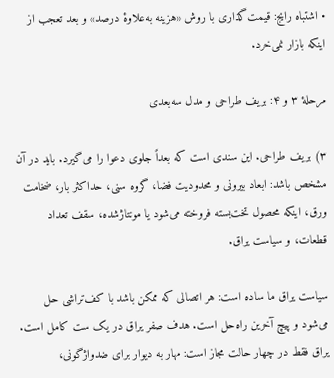• اشتباه رایج: قیمت‌گذاری با روش «هزینه به‌علاوهٔ درصد» و بعد تعجب از اینکه بازار نمی‌خرد.

مرحلهٔ ۳ و ۴: بریف طراحی و مدل سه‌بعدی

۳) بریف طراحی. این سندی است که بعداً جلوی دعوا را می‌گیرد. باید در آن مشخص باشد: ابعاد بیرونی و محدودیت فضا، گروه سنی، حداکثر بار، ضخامت ورق، اینکه محصول تخت‌بسته فروخته می‌شود یا مونتاژشده، سقف تعداد قطعات، و سیاست یراق.

سیاست یراق ما ساده است: هر اتصالی که ممکن باشد با کف‌تراشی حل می‌شود و پیچ آخرین راه‌حل است. هدف صفر یراق در یک ست کامل است. یراق فقط در چهار حالت مجاز است: مهار به دیوار برای ضدواژگونی،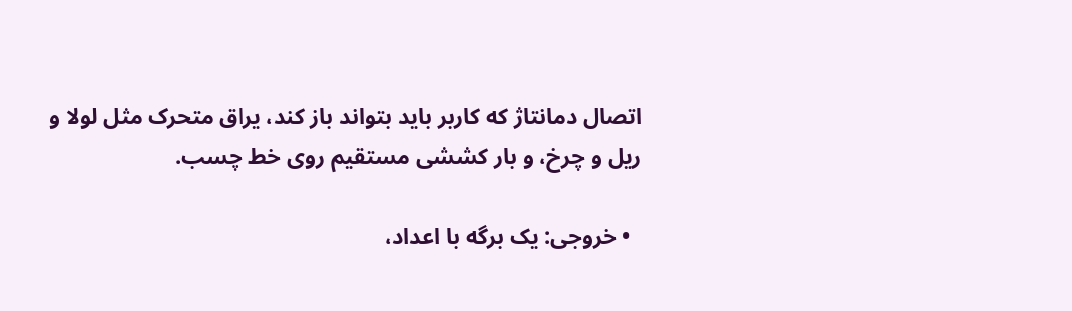اتصال دمانتاژ که کاربر باید بتواند باز کند، یراق متحرک مثل لولا و ریل و چرخ، و بار کششی مستقیم روی خط چسب.

  • خروجی: یک برگه با اعداد،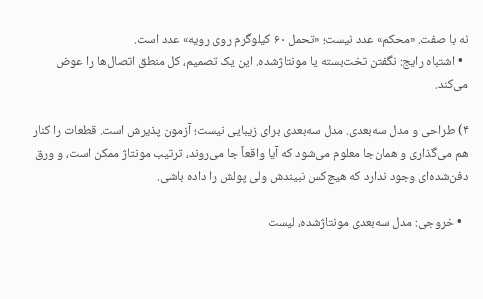نه با صفت. «محکم» عدد نیست؛ «تحمل ۶۰ کیلوگرم روی رویه» عدد است.
  • اشتباه رایج: نگفتن تخت‌بسته یا مونتاژشده. این یک تصمیم، کل منطق اتصال‌ها را عوض می‌کند.

۴) طراحی و مدل سه‌بعدی. مدل سه‌بعدی برای زیبایی نیست؛ آزمون پذیرش است. قطعات را کنار هم می‌گذاری و همان‌جا معلوم می‌شود که آیا واقعاً جا می‌روند، ترتیب مونتاژ ممکن است، و ورق دفن‌شده‌ای وجود ندارد که هیچ‌کس نبیندش ولی پولش را داده باشی.

  • خروجی: مدل سه‌بعدی مونتاژشده، لیست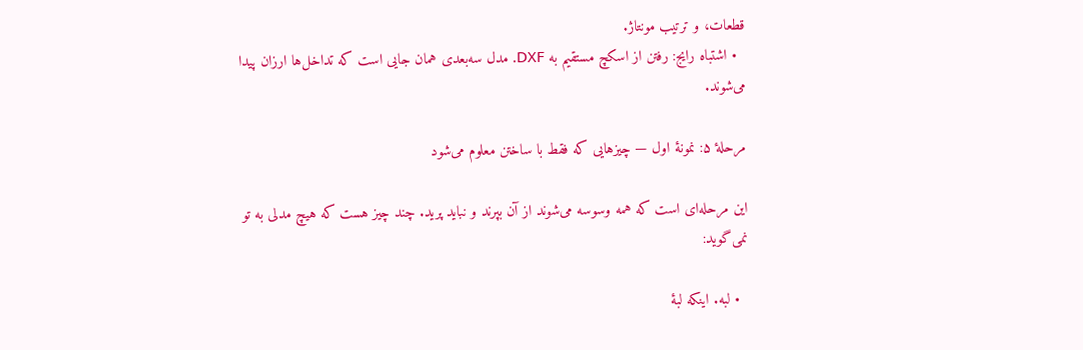قطعات، و ترتیب مونتاژ.
  • اشتباه رایج: رفتن از اسکچ مستقیم به DXF. مدل سه‌بعدی همان جایی است که تداخل‌ها ارزان پیدا می‌شوند.

مرحلهٔ ۵: نمونهٔ اول — چیزهایی که فقط با ساختن معلوم می‌شود

این مرحله‌ای است که همه وسوسه می‌شوند از آن بپرند و نباید پرید. چند چیز هست که هیچ مدلی به تو نمی‌گوید:

  • لبه. اینکه لبهٔ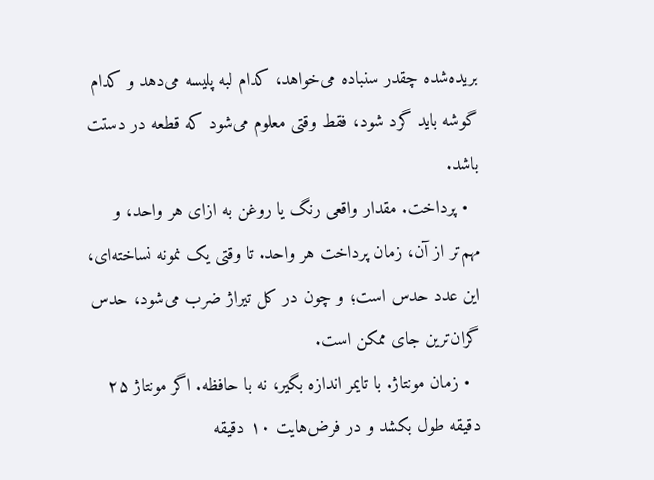بریده‌شده چقدر سنباده می‌خواهد، کدام لبه پلیسه می‌دهد و کدام گوشه باید گرد شود، فقط وقتی معلوم می‌شود که قطعه در دستت باشد.
  • پرداخت. مقدار واقعی رنگ یا روغن به ازای هر واحد، و مهم‌تر از آن، زمان پرداخت هر واحد. تا وقتی یک نمونه نساخته‌ای، این عدد حدس است؛ و چون در کل تیراژ ضرب می‌شود، حدس گران‌ترین جای ممکن است.
  • زمان مونتاژ. با تایمر اندازه بگیر، نه با حافظه. اگر مونتاژ ۲۵ دقیقه طول بکشد و در فرض‌هایت ۱۰ دقیقه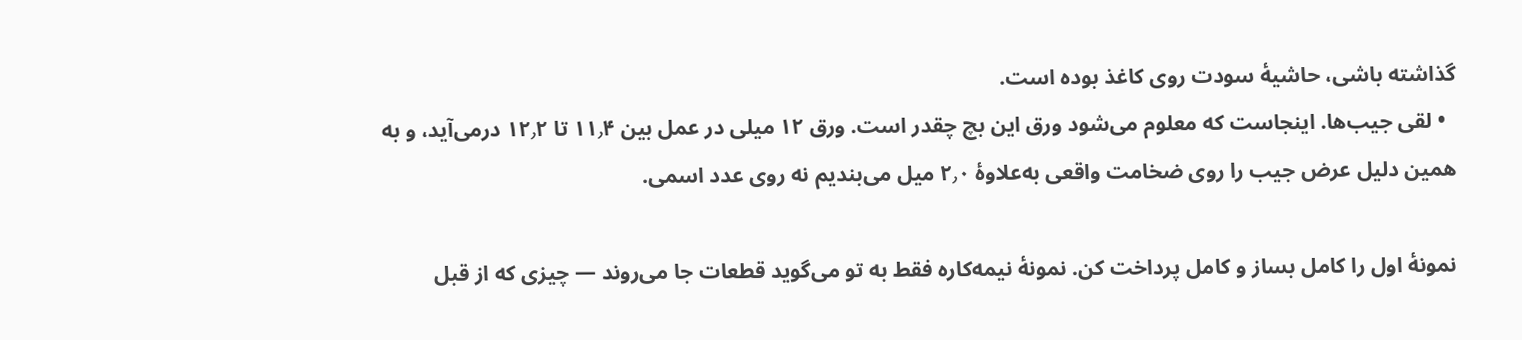گذاشته باشی، حاشیهٔ سودت روی کاغذ بوده است.
  • لقی جیب‌ها. اینجاست که معلوم می‌شود ورق این بچ چقدر است. ورق ۱۲ میلی در عمل بین ۱۱٫۴ تا ۱۲٫۲ درمی‌آید، و به همین دلیل عرض جیب را روی ضخامت واقعی به‌علاوهٔ ۲٫۰ میل می‌بندیم نه روی عدد اسمی.

نمونهٔ اول را کامل بساز و کامل پرداخت کن. نمونهٔ نیمه‌کاره فقط به تو می‌گوید قطعات جا می‌روند — چیزی که از قبل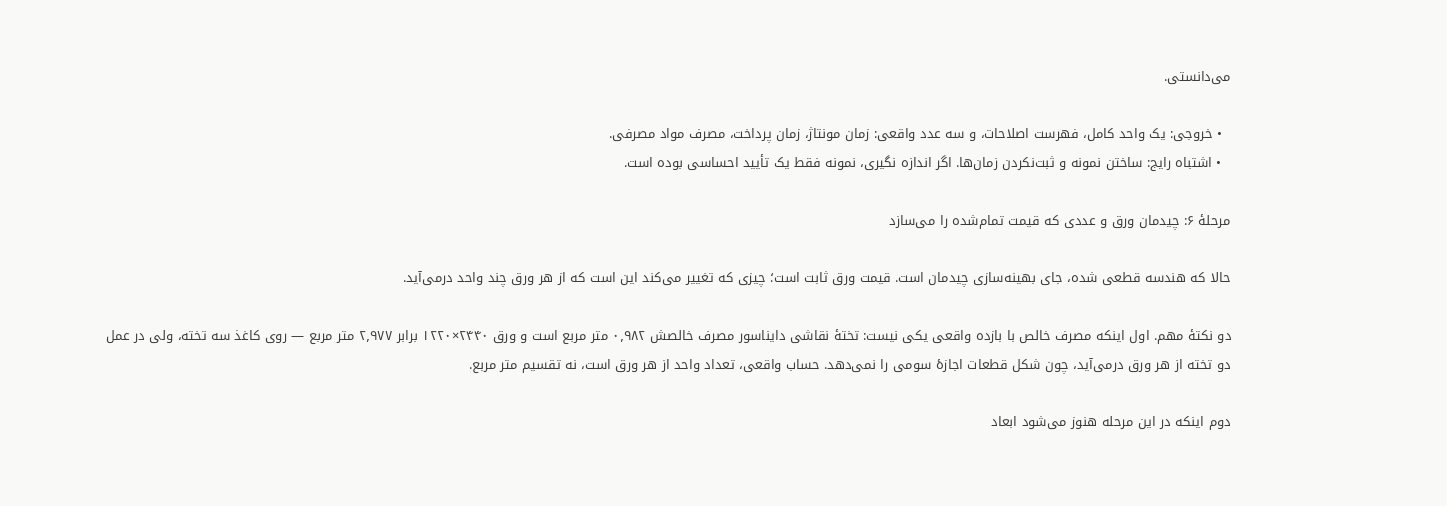می‌دانستی.

  • خروجی: یک واحد کامل، فهرست اصلاحات، و سه عدد واقعی: زمان مونتاژ، زمان پرداخت، مصرف مواد مصرفی.
  • اشتباه رایج: ساختن نمونه و ثبت‌نکردن زمان‌ها. اگر اندازه نگیری، نمونه فقط یک تأیید احساسی بوده است.

مرحلهٔ ۶: چیدمان ورق و عددی که قیمت تمام‌شده را می‌سازد

حالا که هندسه قطعی شده، جای بهینه‌سازی چیدمان است. قیمت ورق ثابت است؛ چیزی که تغییر می‌کند این است که از هر ورق چند واحد درمی‌آید.

دو نکتهٔ مهم. اول اینکه مصرف خالص با بازده واقعی یکی نیست: تختهٔ نقاشی دایناسور مصرف خالصش ۰٫۹۸۲ متر مربع است و ورق ۲۴۴۰×۱۲۲۰ برابر ۲٫۹۷۷ متر مربع — روی کاغذ سه تخته، ولی در عمل دو تخته از هر ورق درمی‌آید، چون شکل قطعات اجازهٔ سومی را نمی‌دهد. حساب واقعی، تعداد واحد از هر ورق است، نه تقسیم متر مربع.

دوم اینکه در این مرحله هنوز می‌شود ابعاد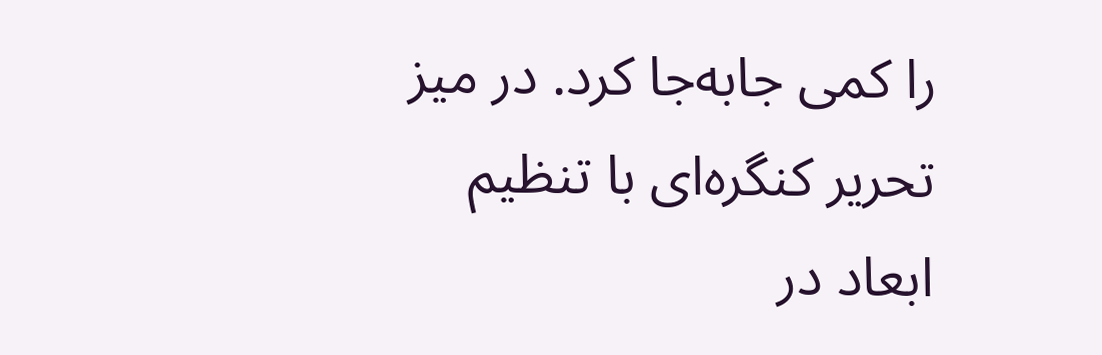را کمی جابه‌جا کرد. در میز تحریر کنگره‌ای با تنظیم ابعاد در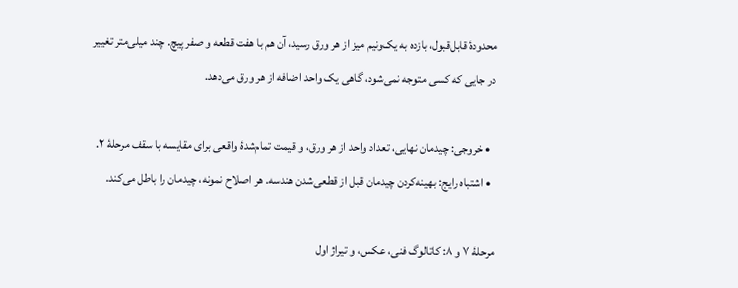محدودهٔ قابل‌قبول، بازده به یک‌ونیم میز از هر ورق رسید، آن هم با هفت قطعه و صفر پیچ. چند میلی‌متر تغییر در جایی که کسی متوجه نمی‌شود، گاهی یک واحد اضافه از هر ورق می‌دهد.

  • خروجی: چیدمان نهایی، تعداد واحد از هر ورق، و قیمت تمام‌شدهٔ واقعی برای مقایسه با سقف مرحلهٔ ۲.
  • اشتباه رایج: بهینه‌کردن چیدمان قبل از قطعی‌شدن هندسه. هر اصلاح نمونه، چیدمان را باطل می‌کند.

مرحلهٔ ۷ و ۸: کاتالوگ فنی، عکس، و تیراژ اول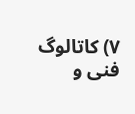۷) کاتالوگ فنی و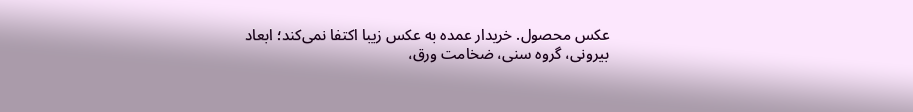عکس محصول. خریدار عمده به عکس زیبا اکتفا نمی‌کند؛ ابعاد بیرونی، گروه سنی، ضخامت ورق،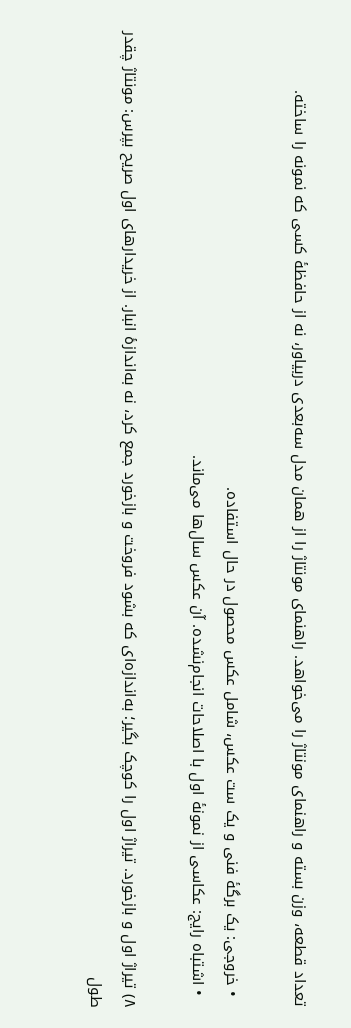تعداد قطعه، وزن بسته و راهنمای مونتاژ را می‌خواهد. راهنمای مونتاژ را از همان مدل سه‌بعدی دربیاور، نه از حافظهٔ کسی که نمونه را ساخته.

  • خروجی: یک برگهٔ فنی و یک ست عکس، شامل عکس محصول در حال استفاده.
  • اشتباه رایج: عکاسی از نمونهٔ اول با اصلاحات انجام‌نشده. آن عکس سال‌ها می‌ماند.

۸) تیراژ اول و بازخورد. تیراژ اول را کوچک بگیر؛ به‌اندازه‌ای که بشود فروخت و بازخورد جمع کرد، نه به‌اندازهٔ انبار. از خریدارهای اول صریح بپرس: مونتاژ چقدر طول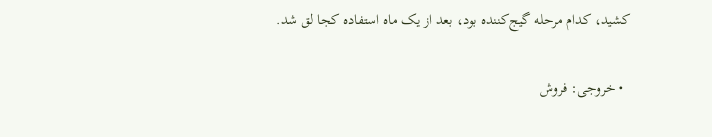کشید، کدام مرحله گیج‌کننده بود، بعد از یک ماه استفاده کجا لق شد.

  • خروجی: فروش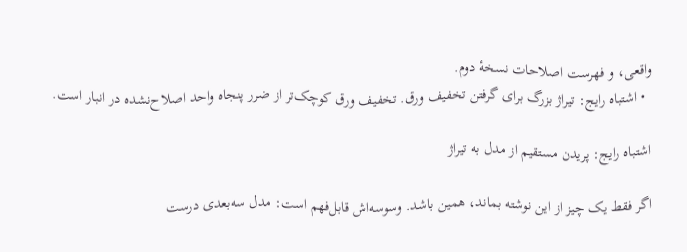واقعی، و فهرست اصلاحات نسخهٔ دوم.
  • اشتباه رایج: تیراژ بزرگ برای گرفتن تخفیف ورق. تخفیف ورق کوچک‌تر از ضرر پنجاه واحد اصلاح‌نشده در انبار است.

اشتباه رایج: پریدن مستقیم از مدل به تیراژ

اگر فقط یک چیز از این نوشته بماند، همین باشد. وسوسه‌اش قابل‌فهم است: مدل سه‌بعدی درست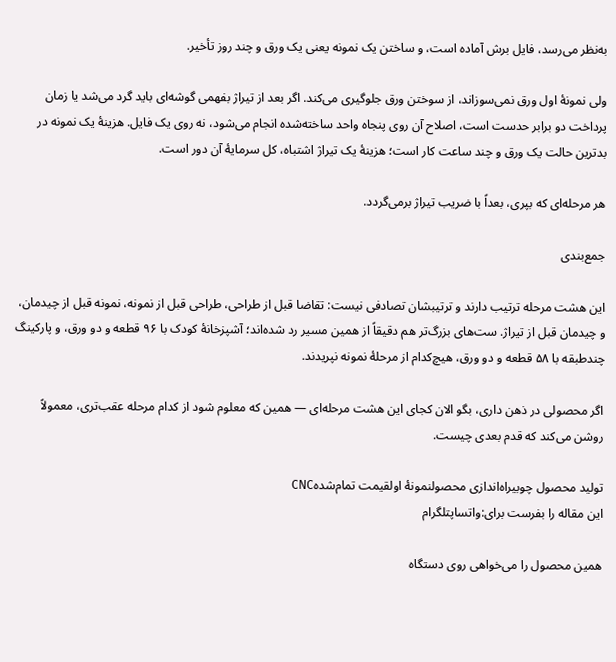به‌نظر می‌رسد، فایل برش آماده است، و ساختن یک نمونه یعنی یک ورق و چند روز تأخیر.

ولی نمونهٔ اول ورق نمی‌سوزاند، از سوختن ورق جلوگیری می‌کند. اگر بعد از تیراژ بفهمی گوشه‌ای باید گرد می‌شد یا زمان پرداخت دو برابر حدست است، اصلاح آن روی پنجاه واحد ساخته‌شده انجام می‌شود، نه روی یک فایل. هزینهٔ یک نمونه در بدترین حالت یک ورق و چند ساعت کار است؛ هزینهٔ یک تیراژ اشتباه، کل سرمایهٔ آن دور است.

هر مرحله‌ای که بپری، بعداً با ضریب تیراژ برمی‌گردد.

جمع‌بندی

این هشت مرحله ترتیب دارند و ترتیبشان تصادفی نیست: تقاضا قبل از طراحی، طراحی قبل از نمونه، نمونه قبل از چیدمان، و چیدمان قبل از تیراژ. ست‌های بزرگ‌تر هم دقیقاً از همین مسیر رد شده‌اند؛ آشپزخانهٔ کودک با ۹۶ قطعه و دو ورق، و پارکینگ چندطبقه با ۵۸ قطعه و دو ورق، هیچ‌کدام از مرحلهٔ نمونه نپریدند.

اگر محصولی در ذهن داری، بگو الان کجای این هشت مرحله‌ای — همین که معلوم شود از کدام مرحله عقب‌تری، معمولاً روشن می‌کند که قدم بعدی چیست.

تولید محصول چوبیراه‌اندازی محصولنمونهٔ اولقیمت تمام‌شدهCNC
این مقاله را بفرست برای:واتساپتلگرام

همین محصول را می‌خواهی روی دستگاه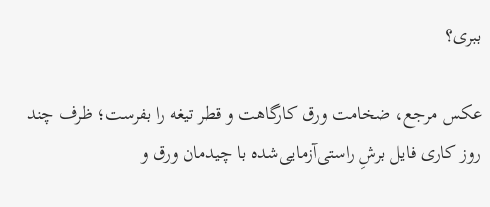ببری؟

عکس مرجع، ضخامت ورق کارگاهت و قطر تیغه را بفرست؛ ظرف چند روز کاری فایل برشِ راستی‌آزمایی‌شده با چیدمان ورق و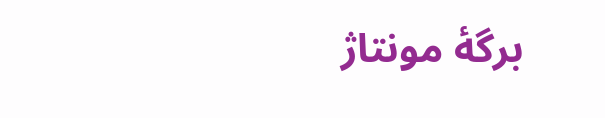برگهٔ مونتاژ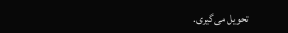تحویل می‌گیری.